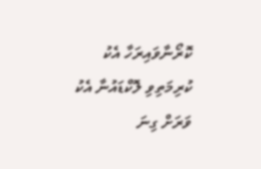ކޮރޯނާވައިރަހާ އެކު ކުރިމަތިވި ލޮކްޑައުނާ އެކު ވަރަށް ގިނަ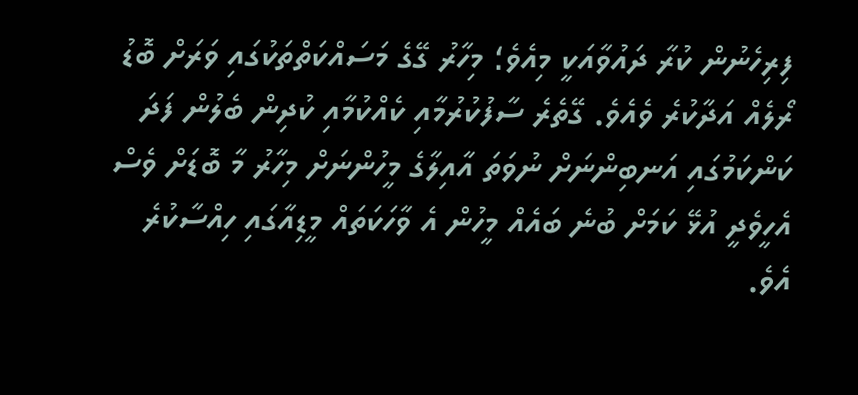ފިރިހެނުން ކުރާ ދައުވާއަކީ މިއެވެ؛ މިހާރު ގޭގެ މަސައްކަތްތަކުގައި ވަރަށް ބޮޑު ރޯލެއް އަދާކުރެ ވެއެވެ. ގޭތެރެ ސާފުކުރުމާއި ކެއްކުމާއި ކުދިން ބެލުން ފަދަ ކަންކަމުގައި އަނބިންނަށް ނުވަތަ އާއިލާގެ މީހުންނަށް މިހާރު މާ ބޮޑަށް ވެސް އެހީވެދީ އުޅޭ ކަމަށް ބުނެ ބައެއް މީހުން އެ ވާހަކަތައް މީޑިއާގައި ހިއްސާކުރެ އެވެ.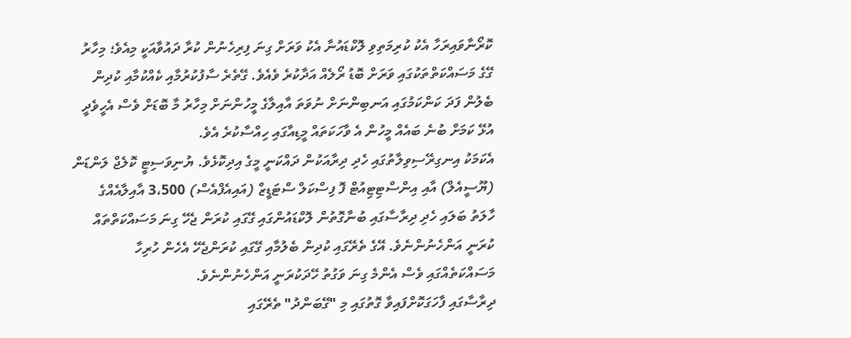ކޮރޯނާވައިރަހާ އެކު ކުރިމަތިވި ލޮކްޑައުނާ އެކު ވަރަށް ގިނަ ފިރިހެނުން ކުރާ ދައުވާއަކީ މިއެވެ؛ މިހާރު ގޭގެ މަސައްކަތްތަކުގައި ވަރަށް ބޮޑު ރޯލެއް އަދާކުރެ ވެއެވެ. ގޭތެރެ ސާފުކުރުމާއި ކެއްކުމާއި ކުދިން ބެލުން ފަދަ ކަންކަމުގައި އަނބިންނަށް ނުވަތަ އާއިލާގެ މީހުންނަށް މިހާރު މާ ބޮޑަށް ވެސް އެހީވެދީ އުޅޭ ކަމަށް ބުނެ ބައެއް މީހުން އެ ވާހަކަތައް މީޑިއާގައި ހިއްސާކުރެ އެވެ.
އެކަމަކު އިނގިރޭސިވިލާތުގައި ހެދި ދިރާއަކުން ދައްކަނީ މީގެ އިދިކޮޅެވެ. ޔުނިވަސިޓީ ކޮލެޖް ލަންޑަން (ޔޫސީއެލް) އާއި އިންސްޓިޓިއުޓް ފޮ ފިސްކަލް ސްޓަޑީޒް (އައިއެފްއެސް) 3،500 އާއިލާއެއްގެ ހާލަތު ބަލައި ހެދި ދިރާސާގައި ބުނާގޮތުން ލޮކްޑައުންގައި ގޭގައި ކުރަން ޖެހޭ ގިނަ މަސައްކަތްތައް ކުރަނީ އަންހެނުންނެވެ. އޭގެ ތެރޭގައި ކުދިން ބެލުމާއި ގޭގައި ކުރަންޖެހޭ އެހެން ހުރިހާ މަސައްކަތެއްގައި ވެސް އެންމެ ގިނަ ވަގުތު ހޭދަކުރަނީ އަންހެނުންނެވެ.
ދިރާސާގައި ފާހަގަކޮށްފައިވާ ގޮތުގައި މި "ގޭބަންދު" ތެރޭގައި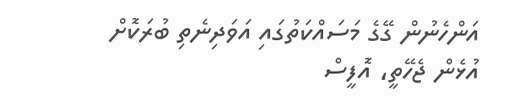އަންހެނުން ގޭގެ މަސައްކަތުގައި އަވަދިނެތި ބުރަކޮށް އުޅެން ޖެހޭތީ، އޮފީސް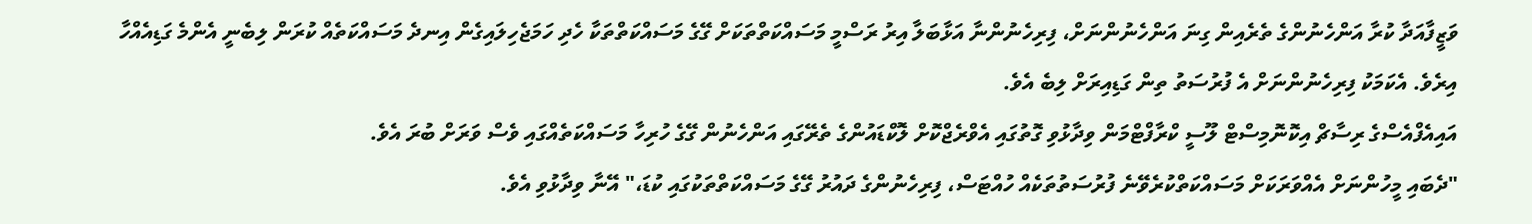ވަޒީފާއަދާ ކުރާ އަންހެނުންގެ ތެރެއިން ގިނަ އަންހެނުންނަށް، ފިރިހެނުންނާ އަޅާބަލާ އިރު ރަސްމީ މަސައްކަތްތަކަށް ގޭގެ މަސައްކަތްތަކާ ހެދި ހަމަޖެހިލައިގެން އިނދެ މަސައްކަތެއް ކުރަން ލިބެނީ އެންމެ ގަޑިއެއްހާ އިރެވެ. އެކަމަކު ފިރިހެނުންނަށް އެ ފުރުސަތު ތިން ގަޑިއިރަށް ލިބެ އެވެ.
އައިއެފްއެސްގެ ރިސާޗް އިކޮނޮމިސްޓް ލޫސީ ކްރާފްޓްމަން ވިދާޅުވި ގޮތުގައި އެވްރެޖްކޮށް ލޮކްޑައުންގެ ތެރޭގައި އަންހެނުން ގޭގެ ހުރިހާ މަސައްކަތެއްގައި ވެސް ވަރަށް ބުރަ އެވެ.
"ދެބައި މީހުންނަށް އެއްވަރަކަށް މަސައްކަތްކުރެވޭނެ ފުރުސަތުތަކެއް ހުއްޓަސް، ފިރިހެނުންގެ ދައުރު ގޭގެ މަސައްކަތްތަކުގައި ކުޑަ،" އޭނާ ވިދާޅުވި އެވެ.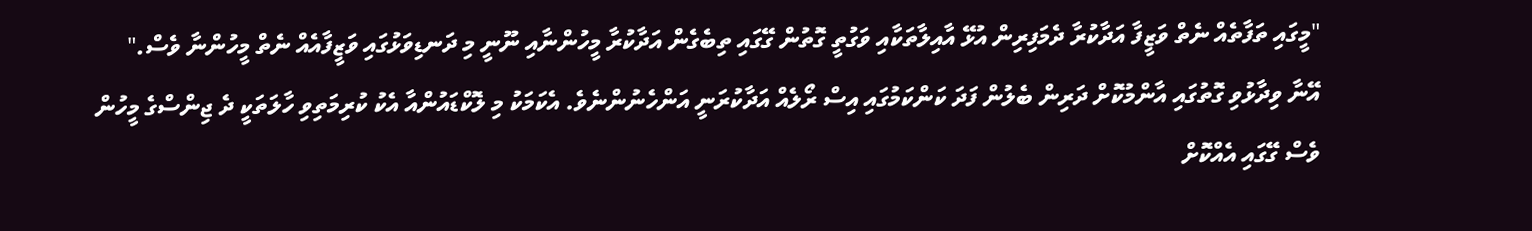"މީގައި ތަފާތެއް ނެތް ވަޒީފާ އަދާކުރާ ދެމަފިރިން އުޅޭ އާއިލާތަކާއި ވަގުތީ ގޮތުން ގޭގައި ތިބެގެން އަދާކުރާ މީހުންނާއި ނޫނީ މި ދަނޑިވަޅުގައި ވަޒީފާއެއް ނެތް މީހުންނާ ވެސް."
އޭނާ ވިދާޅުވި ގޮތުގައި އާންމުކޮށް ދަރިން ބެލުން ފަދަ ކަންކަމުގައި އިސް ރޯލެއް އަދާކުރަނީ އަންހެނުންނެވެ. އެކަމަކު މި ލޮކްޑައުންއާ އެކު ކުރިމަތިވި ހާލަތަކީ ދެ ޖިންސްގެ މީހުން ވެސް ގޭގައި އެއްކޮށް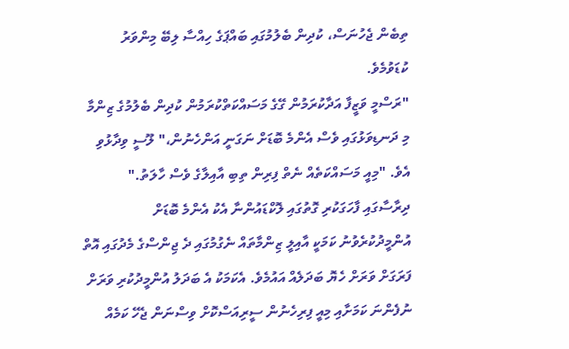ތިބެން ޖެހުނަސް، ކުދިން ބެލުމުގައި ބައްޕަގެ ހިއްސާ ލިބޭ މިންވަރު ކުޑަވުމެވެ.
"ރަސްމީ ވަޒީފާ އަދާކުރަމުން ގޭގެ މަސައްކަތްކުރަމުން ކުދިން ބެލުމުގެ ޒިންމާ މި ދަނޑިވަޅުގައި ވެސް އެންމެ ބޮޑަށް ނަގަނީ އަންހެނުން،" ލޫސީ ވިދާޅުވި އެވެ. "މިއީ މަސައްކަތެއް ނެތް ފިރިން ތިބި އާއިލާގެ ވެސް ހާލަތު."
ދިރާސާގައި ފާހަގަކުރި ގޮތުގައި ލޮކްޑައުންނާ އެކު އެންމެ ބޮޑަށް އުންމީދުކުރެވުނު ކަމަކީ އާއިލީ ޒިންމާތައް ނެގުމުގައި ދެ ޖިންސްގެ މެދުގައި އޮތް ފަރަގަށް ވަރަށް ހެޔޮ ބަދަލެއް އައުމެވެ. އެކަމަކު އެ ބަދަލު އުންމީދުކުރި ވަރަށް ނުފެންނަ ކަމަށާއި މިއީ ފިރިހެނުން ސީރިއަސްކޮށް ވިސްނަން ޖެހޭ ކަމެއް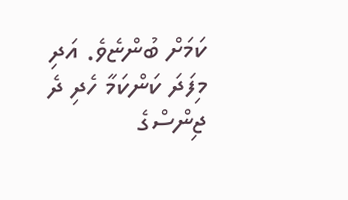ކަމަށް ބުންޏެވެ. އަދި މިފަދަ ކަންކަމާ ހެދި ދެ ޖިންސްގެ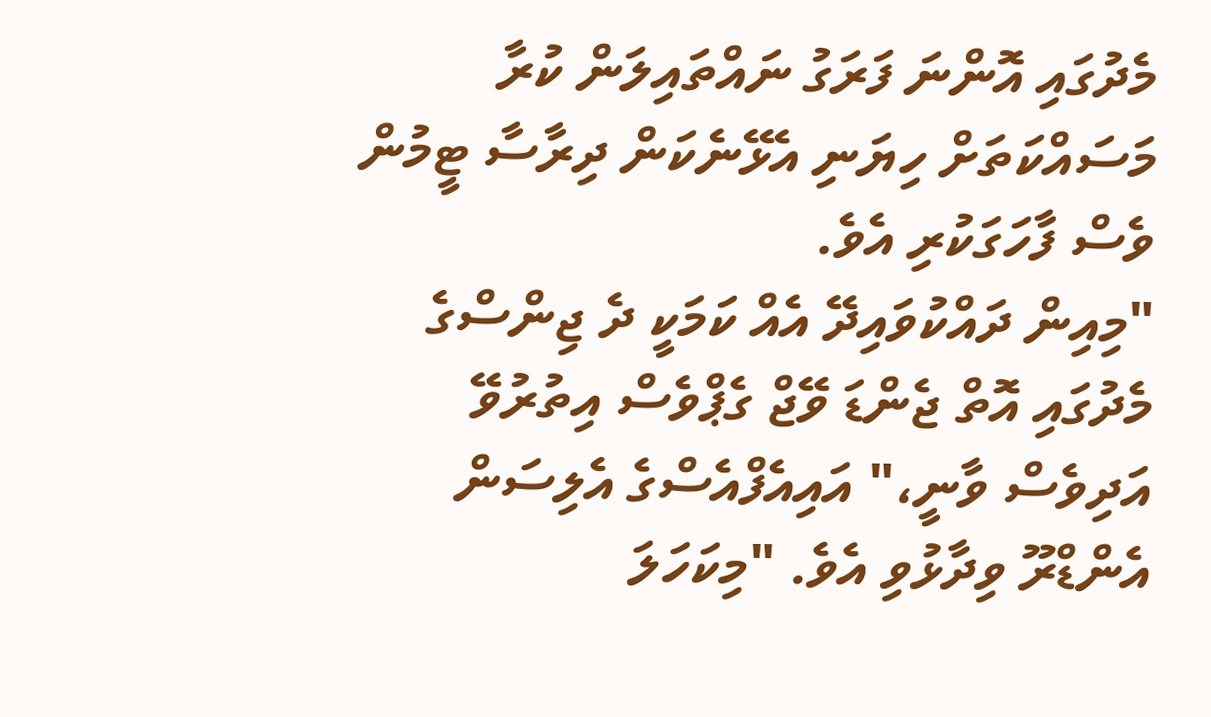މެދުގައި އޮންނަ ފަރަގު ނައްތައިލަން ކުރާ މަސައްކަތަށް ހިޔަނި އެޅޭނެކަން ދިރާސާ ޓީމުން ވެސް ފާހަގަކުރި އެވެ.
"މިއިން ދައްކުވައިދޭ އެއް ކަމަކީ ދެ ޖިންސްގެ މެދުގައި އޮތް ޖެންޑަ ވޭޖް ގެޕްވެސް އިތުރުވޭ އަދިވެސް ވާނީ،" އައިއެފްއެސްގެ އެލިސަން އެންޑްރޫ ވިދާޅުވި އެވެ. "މިކަހަލަ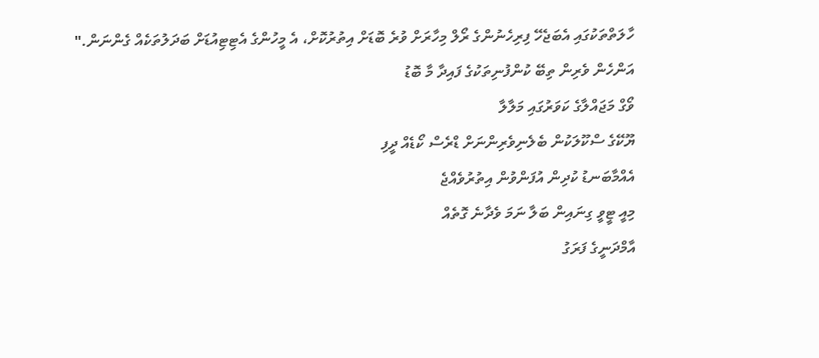ހާލަތްތަކުގައި އެބަޖެހޭ ފިރިހެނުންގެ ރޯލް މިހާރަށް ވުރެ ބޮޑަށް އިތުރުކޮށް، އެ މީހުންގެ އެޓިޓިއުޑަށް ބަދަލުތަކެއް ގެންނަން."
އަންހެން ވެރިން ތިބޭ ކުންފުނިތަކުގެ ފައިދާ މާ ބޮޑު
ވޯގް މަޖައްލާގެ ކަވަރުގައި މަލާލާ
ޔޫކޭގެ ސްކޫލަކުން ބެލެނިވެރިންނަށް ޑްރެސް ކޯޑެއް ދީފި
އެއްމާބަނޑު ކުދިން އުފަންވުން އިތުރުވެއްޖެ
މިއީ ޓީވީ ގިނައިން ބަލާ ނަމަ ވެދާނެ ގޮތެއް
އާމްދަނީގެ ފަރަގު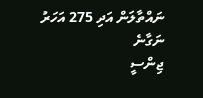ނައްތާލަން އަދި 275 އަހަރު ނަގާނެ
ޖިންސީ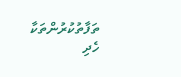ތަފާތުކުރުންތަކާ ހެދި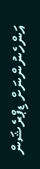އަންހެނުންނަށް ޑިޕްރެޝަން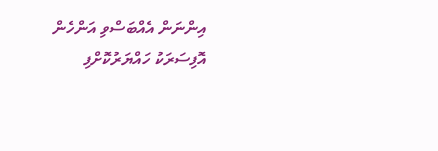އިންނަން އެއްބަސްވި އަންހެން އޮފިސަރަކު ހައްޔަރުކޮށްފި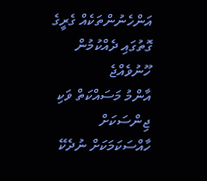އަންހެނުންތަކެއް ގެރީގެ ގޮތުގައި ދެއްކުމުން ހޫނުވެއްޖެ
އާންމު މަސައްކަތް ވަކި ޖިންސަކަށް ހާއްސަކަމަކަށް ނުދެކޭ